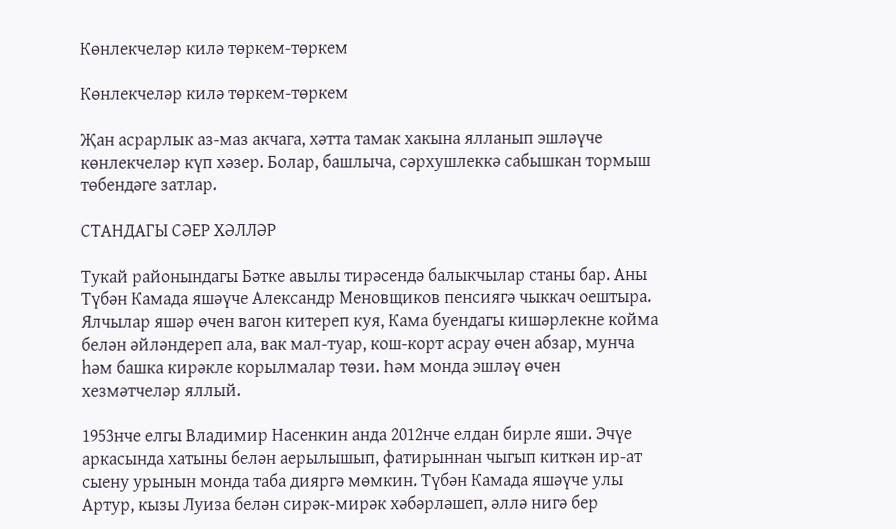Көнлекчеләр килә төркем-төркем

Көнлекчеләр килә төркем-төркем

Җан асрарлык аз-маз акчага, хәтта тамак хакына ялланып эшләүче көнлекчеләр күп хәзер. Болар, башлыча, сәрхушлеккә сабышкан тормыш төбендәге затлар.

СТАНДАГЫ СӘЕР ХӘЛЛӘР

Тукай районындагы Бәтке авылы тирәсендә балыкчылар станы бар. Аны Түбән Камада яшәүче Александр Меновщиков пенсиягә чыккач оештыра. Ялчылар яшәр өчен вагон китереп куя, Кама буендагы кишәрлекне койма белән әйләндереп ала, вак мал-туар, кош-корт асрау өчен абзар, мунча һәм башка кирәкле корылмалар төзи. Һәм монда эшләү өчен хезмәтчеләр яллый.

1953нче елгы Владимир Насенкин анда 2012нче елдан бирле яши. Эчүе аркасында хатыны белән аерылышып, фатирыннан чыгып киткән ир-ат сыену урынын монда таба дияргә мөмкин. Түбән Камада яшәүче улы Артур, кызы Луиза белән сирәк-мирәк хәбәрләшеп, әллә нигә бер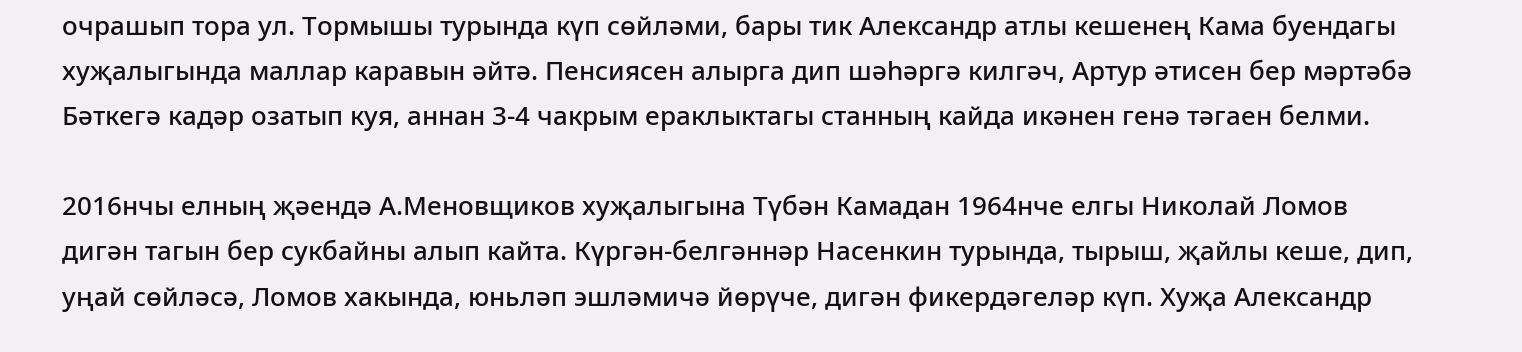очрашып тора ул. Тормышы турында күп сөйләми, бары тик Александр атлы кешенең Кама буендагы хуҗалыгында маллар каравын әйтә. Пенсиясен алырга дип шәһәргә килгәч, Артур әтисен бер мәртәбә Бәткегә кадәр озатып куя, аннан 3-4 чакрым ераклыктагы станның кайда икәнен генә тәгаен белми.

2016нчы елның җәендә А.Меновщиков хуҗалыгына Түбән Камадан 1964нче елгы Николай Ломов дигән тагын бер сукбайны алып кайта. Күргән-белгәннәр Насенкин турында, тырыш, җайлы кеше, дип, уңай сөйләсә, Ломов хакында, юньләп эшләмичә йөрүче, дигән фикердәгеләр күп. Хуҗа Александр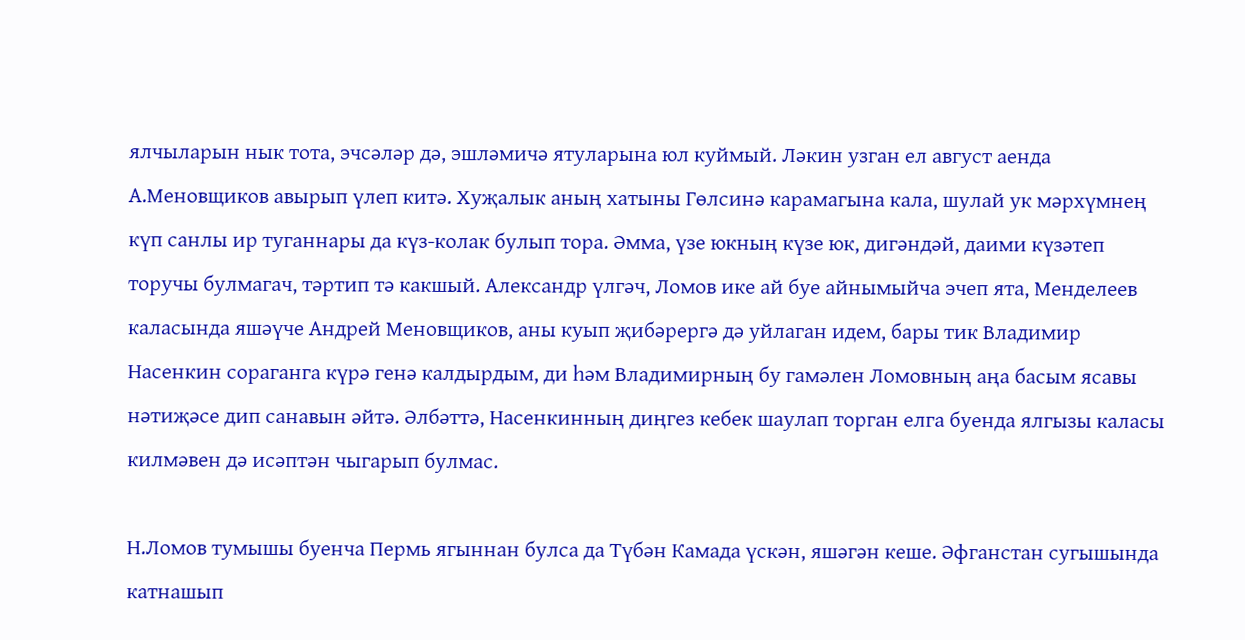ялчыларын нык тота, эчсәләр дә, эшләмичә ятуларына юл куймый. Ләкин узган ел август аенда А.Меновщиков авырып үлеп китә. Хуҗалык аның хатыны Гөлсинә карамагына кала, шулай ук мәрхүмнең күп санлы ир туганнары да күз-колак булып тора. Әмма, үзе юкның күзе юк, дигәндәй, даими күзәтеп торучы булмагач, тәртип тә какшый. Александр үлгәч, Ломов ике ай буе айнымыйча эчеп ята, Менделеев каласында яшәүче Андрей Меновщиков, аны куып җибәрергә дә уйлаган идем, бары тик Владимир Насенкин сораганга күрә генә калдырдым, ди һәм Владимирның бу гамәлен Ломовның аңа басым ясавы нәтиҗәсе дип санавын әйтә. Әлбәттә, Насенкинның диңгез кебек шаулап торган елга буенда ялгызы каласы килмәвен дә исәптән чыгарып булмас.

Н.Ломов тумышы буенча Пермь ягыннан булса да Түбән Камада үскән, яшәгән кеше. Әфганстан сугышында катнашып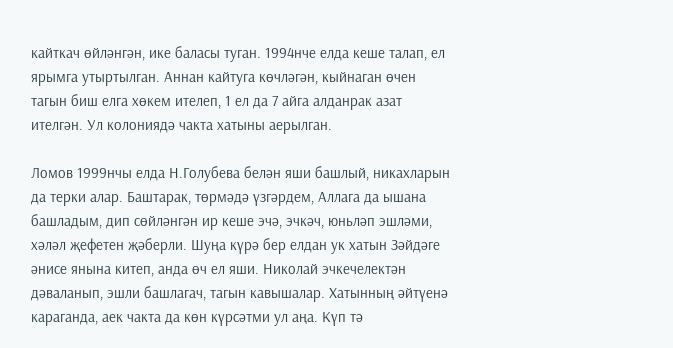кайткач өйләнгән, ике баласы туган. 1994нче елда кеше талап, ел ярымга утыртылган. Аннан кайтуга көчләгән, кыйнаган өчен тагын биш елга хөкем ителеп, 1 ел да 7 айга алданрак азат ителгән. Ул колониядә чакта хатыны аерылган.

Ломов 1999нчы елда Н.Голубева белән яши башлый, никахларын да терки алар. Баштарак, төрмәдә үзгәрдем, Аллага да ышана башладым, дип сөйләнгән ир кеше эчә, эчкәч, юньләп эшләми, хәләл җефетен җәберли. Шуңа күрә бер елдан ук хатын Зәйдәге әнисе янына китеп, анда өч ел яши. Николай эчкечелектән дәваланып, эшли башлагач, тагын кавышалар. Хатынның әйтүенә караганда, аек чакта да көн күрсәтми ул аңа. Күп тә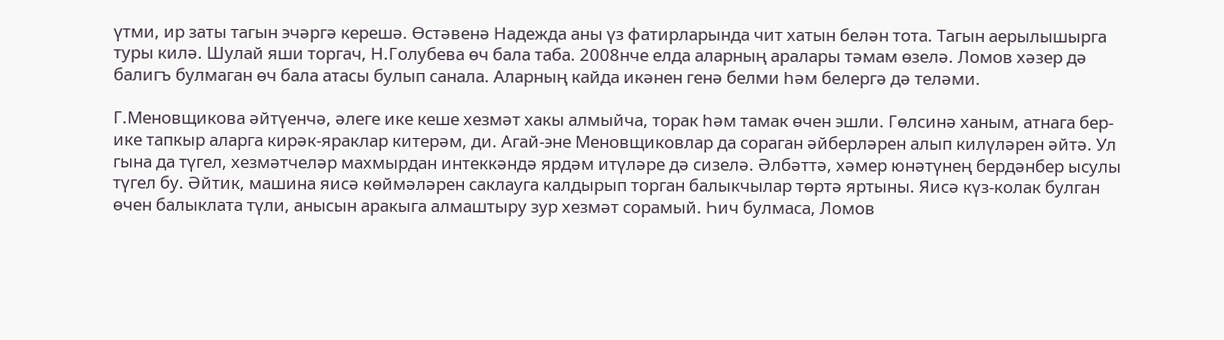үтми, ир заты тагын эчәргә керешә. Өстәвенә Надежда аны үз фатирларында чит хатын белән тота. Тагын аерылышырга туры килә. Шулай яши торгач, Н.Голубева өч бала таба. 2008нче елда аларның аралары тәмам өзелә. Ломов хәзер дә балигъ булмаган өч бала атасы булып санала. Аларның кайда икәнен генә белми һәм белергә дә теләми.

Г.Меновщикова әйтүенчә, әлеге ике кеше хезмәт хакы алмыйча, торак һәм тамак өчен эшли. Гөлсинә ханым, атнага бер-ике тапкыр аларга кирәк-яраклар китерәм, ди. Агай-эне Меновщиковлар да сораган әйберләрен алып килүләрен әйтә. Ул гына да түгел, хезмәтчеләр махмырдан интеккәндә ярдәм итүләре дә сизелә. Әлбәттә, хәмер юнәтүнең бердәнбер ысулы түгел бу. Әйтик, машина яисә көймәләрен саклауга калдырып торган балыкчылар төртә яртыны. Яисә күз-колак булган өчен балыклата түли, анысын аракыга алмаштыру зур хезмәт сорамый. Һич булмаса, Ломов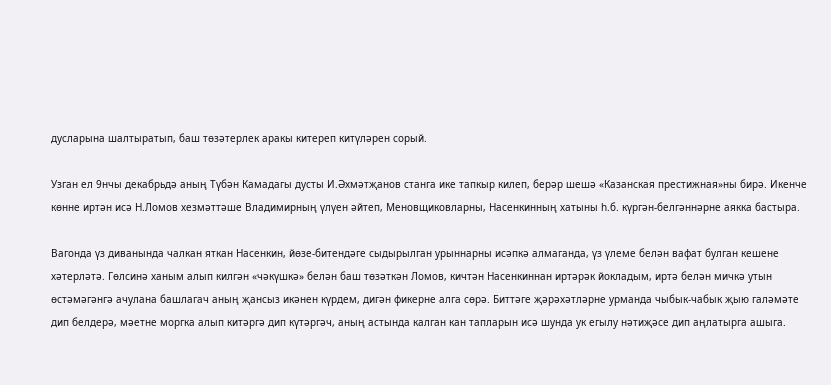дусларына шалтыратып, баш төзәтерлек аракы китереп китүләрен сорый.

Узган ел 9нчы декабрьдә аның Түбән Камадагы дусты И.Әхмәтҗанов станга ике тапкыр килеп, берәр шешә «Казанская престижная»ны бирә. Икенче көнне иртән исә Н.Ломов хезмәттәше Владимирның үлүен әйтеп, Меновщиковларны, Насенкинның хатыны һ.б. күргән-белгәннәрне аякка бастыра.

Вагонда үз диванында чалкан яткан Насенкин, йөзе-битендәге сыдырылган урыннарны исәпкә алмаганда, үз үлеме белән вафат булган кешене хәтерләтә. Гөлсинә ханым алып килгән «чәкүшкә» белән баш төзәткән Ломов, кичтән Насенкиннан иртәрәк йокладым, иртә белән мичкә утын өстәмәгәнгә ачулана башлагач аның җансыз икәнен күрдем, дигән фикерне алга сөрә. Биттәге җәрәхәтләрне урманда чыбык-чабык җыю галәмәте дип белдерә, мәетне моргка алып китәргә дип күтәргәч, аның астында калган кан тапларын исә шунда ук егылу нәтиҗәсе дип аңлатырга ашыга.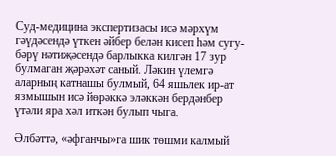Суд-медицина экспертизасы исә мәрхүм гәүдәсендә үткен әйбер белән кисеп һәм сугу-бәрү нәтиҗәсендә барлыкка килгән 17 зур булмаган җәрәхәт саный. Ләкин үлемгә аларның катнашы булмый, 64 яшьлек ир-ат язмышын исә йөрәккә эләккән бердәнбер үтәли яра хәл иткән булып чыга.

Әлбәттә, «әфганчы»га шик төшми калмый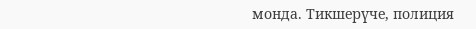монда. Тикшерүче, полиция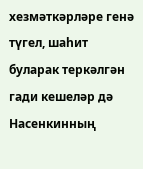хезмәткәрләре генә түгел, шаһит буларак теркәлгән гади кешеләр дә Насенкинның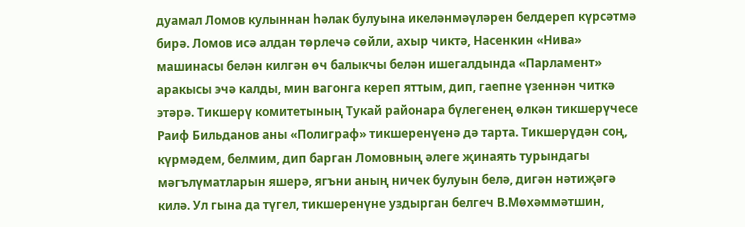дуамал Ломов кулыннан һәлак булуына икеләнмәүләрен белдереп күрсәтмә бирә. Ломов исә алдан төрлечә сөйли, ахыр чиктә, Насенкин «Нива» машинасы белән килгән өч балыкчы белән ишегалдында «Парламент» аракысы эчә калды, мин вагонга кереп яттым, дип, гаепне үзеннән читкә этәрә. Тикшерү комитетының Тукай районара бүлегенең өлкән тикшерүчесе Раиф Бильданов аны «Полиграф» тикшеренүенә дә тарта. Тикшерүдән соң, күрмәдем, белмим, дип барган Ломовның әлеге җинаять турындагы мәгълүматларын яшерә, ягъни аның ничек булуын белә, дигән нәтиҗәгә килә. Ул гына да түгел, тикшеренүне уздырган белгеч В.Мөхәммәтшин,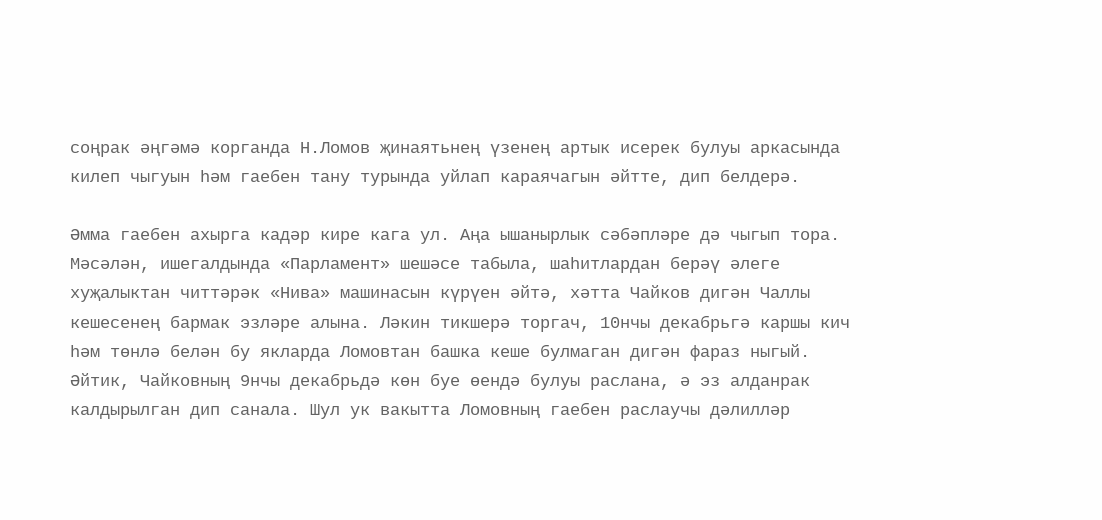соңрак әңгәмә корганда Н.Ломов җинаятьнең үзенең артык исерек булуы аркасында килеп чыгуын һәм гаебен тану турында уйлап караячагын әйтте, дип белдерә.

Әмма гаебен ахырга кадәр кире кага ул. Аңа ышанырлык сәбәпләре дә чыгып тора. Мәсәлән, ишегалдында «Парламент» шешәсе табыла, шаһитлардан берәү әлеге хуҗалыктан читтәрәк «Нива» машинасын күрүен әйтә, хәтта Чайков дигән Чаллы кешесенең бармак эзләре алына. Ләкин тикшерә торгач, 10нчы декабрьгә каршы кич һәм төнлә белән бу якларда Ломовтан башка кеше булмаган дигән фараз ныгый. Әйтик, Чайковның 9нчы декабрьдә көн буе өендә булуы раслана, ә эз алданрак калдырылган дип санала. Шул ук вакытта Ломовның гаебен раслаучы дәлилләр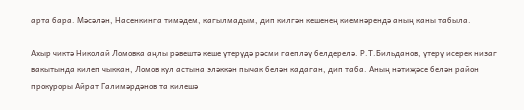арта бара. Мәсәлән, Насенкинга тимәдем, кагылмадым, дип килгән кешенең киемнәрендә аның каны табыла.

Ахыр чиктә Николай Ломовка аңлы рәвештә кеше үтерүдә рәсми гаепләү белдерелә. Р.Т.Бильданов, үтерү исерек низаг вакытында килеп чыккан, Ломов кул астына эләккән пычак белән кадаган, дип таба. Аның нәтиҗәсе белән район прокуроры Айрат Галимәрдәнов та килешә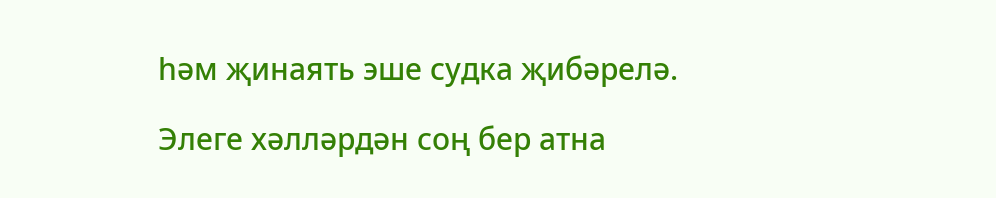һәм җинаять эше судка җибәрелә.

Элеге хәлләрдән соң бер атна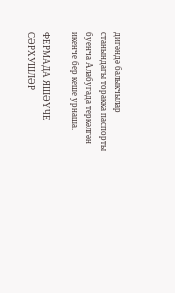дигәндә балыкчылар станындагы торакка паспорты буенча Алабугада теркәлгән икенче бер кеше урнаша.

ФЕРМАДА ЯШӘҮЧЕ СӘРХУШЛӘР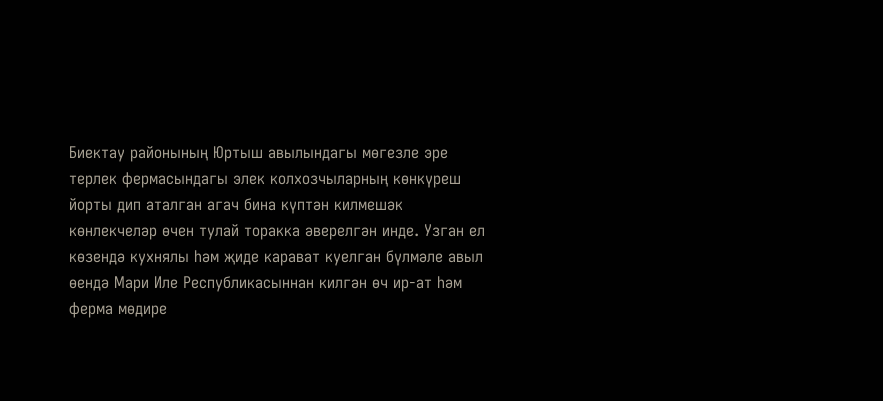Биектау районының Юртыш авылындагы мөгезле эре терлек фермасындагы элек колхозчыларның көнкүреш йорты дип аталган агач бина күптән килмешәк көнлекчеләр өчен тулай торакка әверелгән инде. Узган ел көзендә кухнялы һәм җиде карават куелган бүлмәле авыл өендә Мари Иле Республикасыннан килгән өч ир-ат һәм ферма мөдире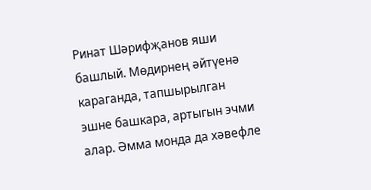Ринат Шәрифҗанов яши башлый. Мөдирнең әйтүенә караганда, тапшырылган эшне башкара, артыгын эчми алар. Әмма монда да хәвефле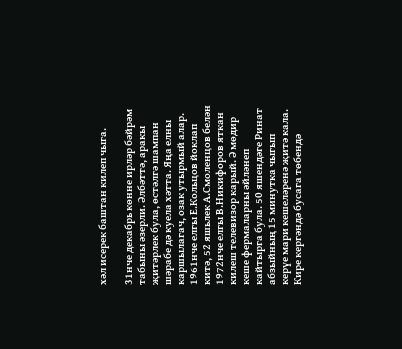хәл исерек баштан килеп чыга.

31нче декабрь көнне ирләр бәйрәм табыны әзерли. Әлбәттә, аракы җитәрлек була, өстәлгә шампан шәрабе дә куела хәтта. Яңа елны каршылагач, озак утырмый алар. 1961нче елгы Е.Кольцов йоклап китә, 52 яшьлек А.Смоленцов белән 1972нче елгы В.Никифоров яткан килеш телевизор карый. Ә мөдир кеше фермаларны әйләнеп кайтырга була. 50 яшендәге Ринат абзыйның 15 минутка чыгып керүе мари кешеләренә җитә кала. Кире кергәндә бусага төбендә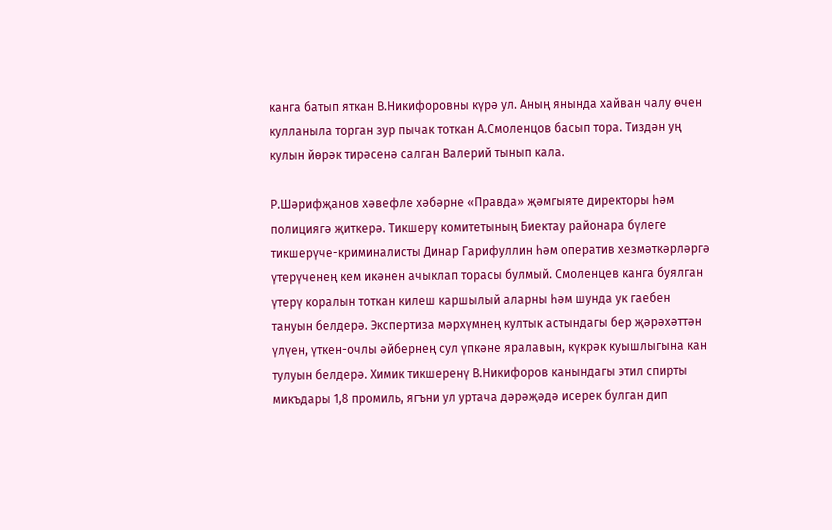канга батып яткан В.Никифоровны күрә ул. Аның янында хайван чалу өчен кулланыла торган зур пычак тоткан А.Смоленцов басып тора. Тиздән уң кулын йөрәк тирәсенә салган Валерий тынып кала.

Р.Шәрифҗанов хәвефле хәбәрне «Правда» җәмгыяте директоры һәм полициягә җиткерә. Тикшерү комитетының Биектау районара бүлеге тикшерүче-криминалисты Динар Гарифуллин һәм оператив хезмәткәрләргә үтерүченең кем икәнен ачыклап торасы булмый. Смоленцев канга буялган үтерү коралын тоткан килеш каршылый аларны һәм шунда ук гаебен тануын белдерә. Экспертиза мәрхүмнең култык астындагы бер җәрәхәттән үлүен, үткен-очлы әйбернең сул үпкәне яралавын, күкрәк куышлыгына кан тулуын белдерә. Химик тикшеренү В.Никифоров канындагы этил спирты микъдары 1,8 промиль, ягъни ул уртача дәрәҗәдә исерек булган дип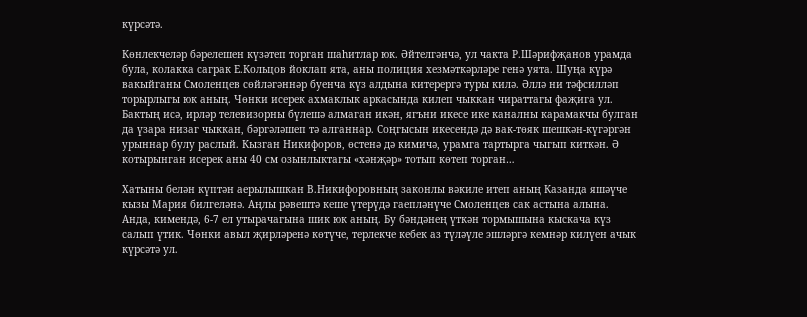күрсәтә.

Көнлекчеләр бәрелешен күзәтеп торган шаһитлар юк. Әйтелгәнчә, ул чакта Р.Шәрифҗанов урамда була, колакка саграк Е.Кольцов йоклап ята, аны полиция хезмәткәрләре генә уята. Шуңа күрә вакыйганы Смоленцев сөйләгәннәр буенча күз алдына китерергә туры килә. Әллә ни тәфсилләп торырлыгы юк аның. Чөнки исерек ахмаклык аркасында килеп чыккан чираттагы фаҗига ул. Бактың исә, ирләр телевизорны бүлешә алмаган икән, ягъни икесе ике каналны карамакчы булган да үзара низаг чыккан, бәргәләшеп тә алганнар. Соңгысын икесендә дә вак-төяк шешкән-күгәргән урыннар булу раслый. Кызган Никифоров, өстенә дә кимичә, урамга тартырга чыгып киткән. Ә котырынган исерек аны 40 см озынлыктагы «хәнҗәр» тотып көтеп торган…

Хатыны белән күптән аерылышкан В.Никифоровның законлы вәкиле итеп аның Казанда яшәүче кызы Мария билгеләнә. Аңлы рәвештә кеше үтерүдә гаепләнүче Смоленцев сак астына алына. Анда, кимендә, 6-7 ел утырачагына шик юк аның. Бу бәндәнең үткән тормышына кыскача күз салып үтик. Чөнки авыл җирләренә көтүче, терлекче кебек аз түләүле эшләргә кемнәр килүен ачык күрсәтә ул.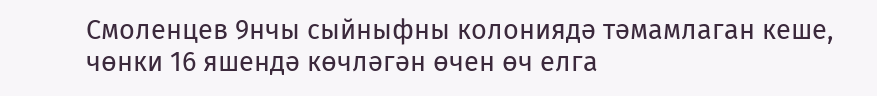Смоленцев 9нчы сыйныфны колониядә тәмамлаган кеше, чөнки 16 яшендә көчләгән өчен өч елга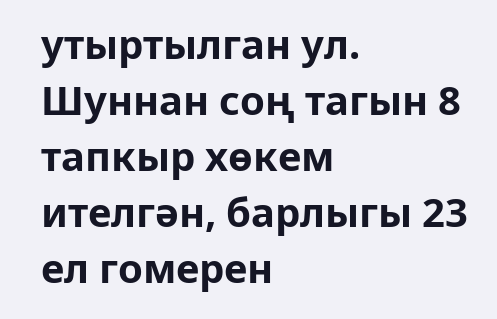утыртылган ул. Шуннан соң тагын 8 тапкыр хөкем ителгән, барлыгы 23 ел гомерен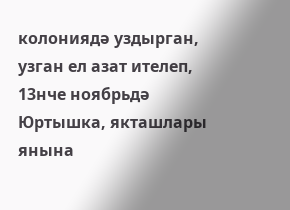колониядә уздырган, узган ел азат ителеп, 13нче ноябрьдә Юртышка, якташлары янына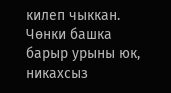килеп чыккан. Чөнки башка барыр урыны юк, никахсыз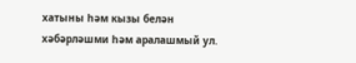хатыны һәм кызы белән хәбәрләшми һәм аралашмый ул.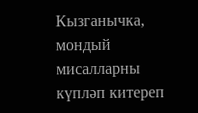Кызганычка, мондый мисалларны күпләп китереп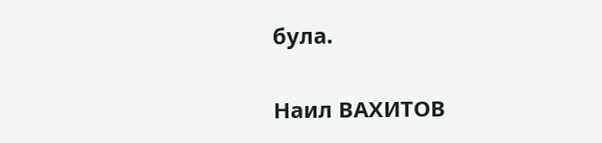була.

Наил ВАХИТОВ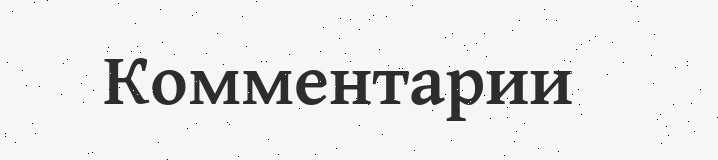Комментарии